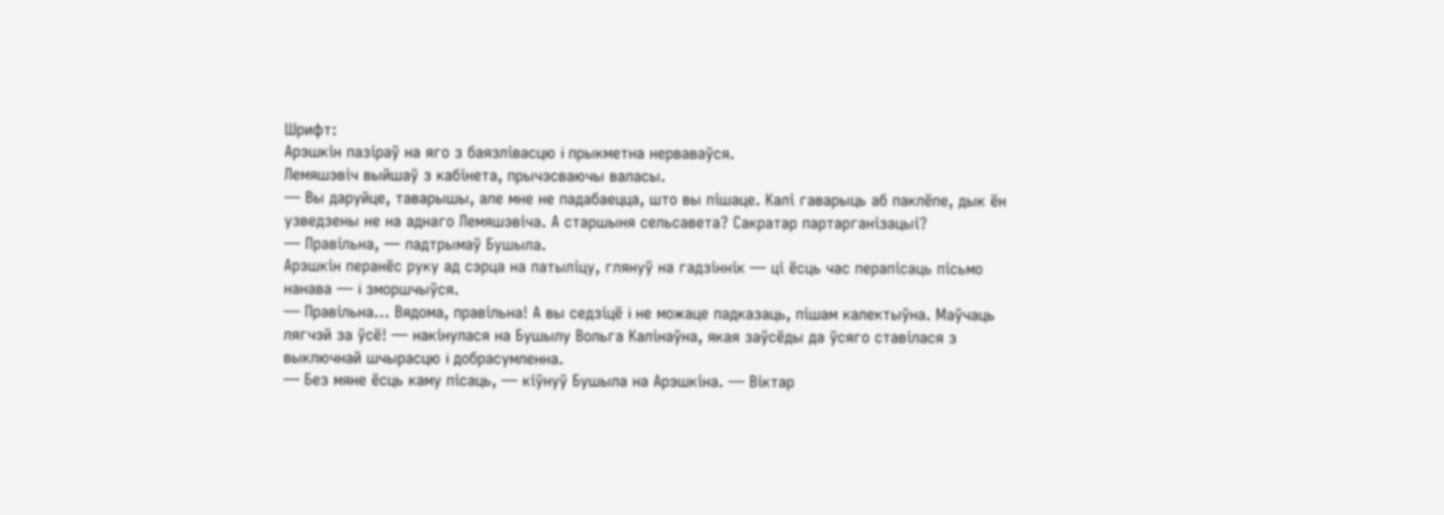Шрифт:
Арэшкін пазіраў на яго з баязлівасцю i прыкметна нерваваўся.
Лемяшэвіч выйшаў з кабінета, прычэсваючы валасы.
— Вы даруйце, таварышы, але мне не падабаецца, што вы пішаце. Калі гаварыць аб паклёпе, дык ён узведзены не на аднаго Лемяшэвіча. А старшыня сельсавета? Сакратар партарганізацыі?
— Правільна, — падтрымаў Бушыла.
Арэшкін перанёс руку ад сэрца на патыліцу, глянуў на гадзіннік — ці ёсць час перапісаць пісьмо нанава — i зморшчыўся.
— Правільна… Вядома, правільна! А вы седзіцё i не можаце падказаць, пішам калектыўна. Маўчаць лягчэй за ўсё! — накінулася на Бушылу Вольга Калінаўна, якая заўсёды да ўсяго ставілася з выключнай шчырасцю i добрасумленна.
— Без мяне ёсць каму пісаць, — кіўнуў Бушыла на Арэшкіна. — Віктар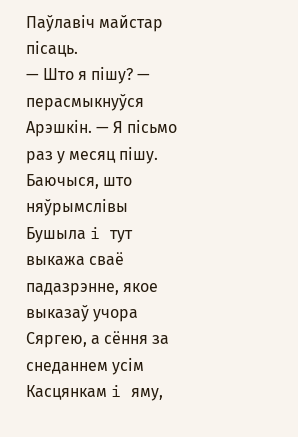Паўлавіч майстар пісаць.
— Што я пішу? — перасмыкнуўся Арэшкін. — Я пісьмо раз у месяц пішу.
Баючыся, што няўрымслівы Бушыла i тут выкажа сваё падазрэнне, якое выказаў учора Сяргею, а сёння за снеданнем усім Касцянкам i яму,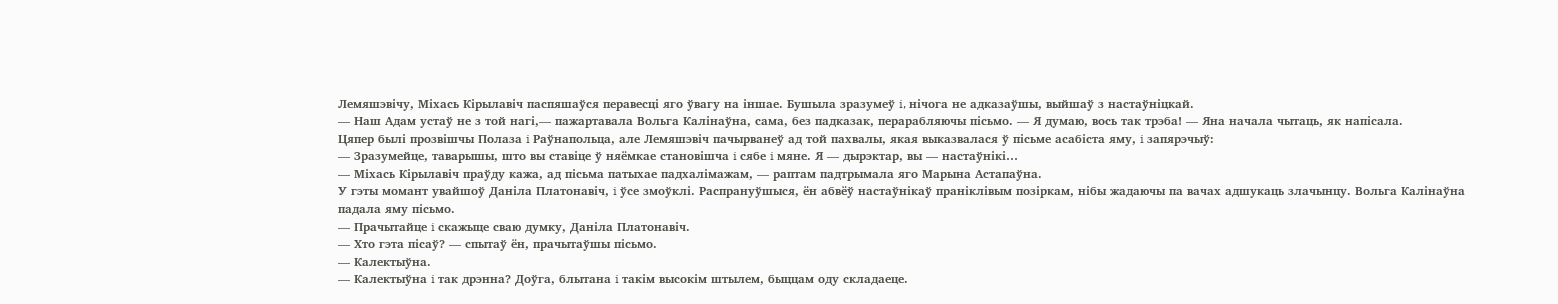Лемяшэвічу, Міхась Кірылавіч паспяшаўся перавесці яго ўвагу на іншае. Бушыла зразумеў i, нічога не адказаўшы, выйшаў з настаўніцкай.
— Наш Адам устаў не з той нагі,— пажартавала Вольга Калінаўна, сама, без падказак, перарабляючы пісьмо. — Я думаю, вось так трэба! — Яна начала чытаць, як напісала.
Цяпер былі прозвішчы Полаза i Раўнапольца, але Лемяшэвіч пачырванеў ад той пахвалы, якая выказвалася ў пісьме асабіста яму, i запярэчыў:
— Зразумейце, таварышы, што вы ставіце ў няёмкае становішча i сябе i мяне. Я — дырэктар, вы — настаўнікі…
— Міхась Кірылавіч праўду кажа, ад пісьма патыхае падхалімажам, — раптам падтрымала яго Марына Астапаўна.
У гэты момант увайшоў Даніла Платонавіч, i ўсе змоўклі. Распрануўшыся, ён абвёў настаўнікаў праніклівым позіркам, нібы жадаючы па вачах адшукаць злачынцу. Вольга Калінаўна падала яму пісьмо.
— Прачытайце i скажыце сваю думку, Даніла Платонавіч.
— Хто гэта пісаў? — спытаў ён, прачытаўшы пісьмо.
— Калектыўна.
— Калектыўна i так дрэнна? Доўга, блытана i такім высокім штылем, быццам оду складаеце.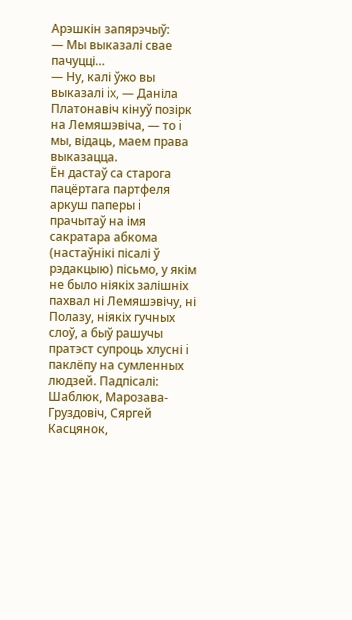Арэшкін запярэчыў:
— Мы выказалі свае пачуцці…
— Ну, калі ўжо вы выказалі ix, — Даніла Платонавіч кінуў позірк на Лемяшэвіча, — то i мы, відаць, маем права выказацца.
Ён дастаў са старога пацёртага партфеля аркуш паперы i прачытаў на імя сакратара абкома (настаўнікі пісалі ў рэдакцыю) пісьмо, у якім не было ніякіх залішніх пахвал ні Лемяшэвічу, ні Полазу, ніякіх гучных слоў, а быў рашучы пратэст супроць хлусні i паклёпу на сумленных людзей. Падпісалі: Шаблюк, Марозава-Груздовіч, Сяргей Касцянок,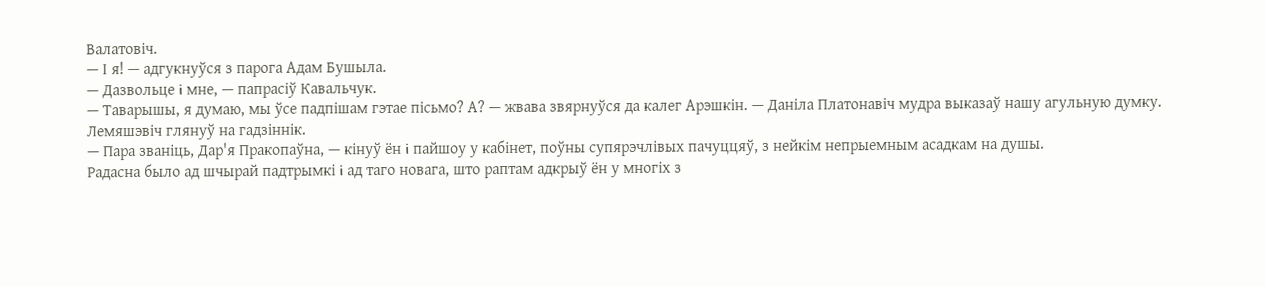Валатовіч.
— І я! — адгукнуўся з парога Адам Бушыла.
— Дазвольце i мне, — папрасіў Кавальчук.
— Таварышы, я думаю, мы ўсе падпішам гэтае пісьмо? А? — жвава звярнуўся да калег Арэшкін. — Даніла Платонавіч мудра выказаў нашу агульную думку.
Лемяшэвіч глянуў на гадзіннік.
— Пара званіць, Дар'я Пракопаўна, — кінуў ён i пайшоу у кабінет, поўны супярэчлівых пачуццяў, з нейкім непрыемным асадкам на душы.
Радасна было ад шчырай падтрымкі i ад таго новага, што раптам адкрыў ён у многіх з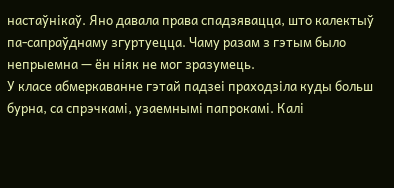настаўнікаў. Яно давала права спадзявацца, што калектыў па-сапраўднаму згуртуецца. Чаму разам з гэтым было непрыемна — ён ніяк не мог зразумець.
У класе абмеркаванне гэтай падзеі праходзіла куды больш бурна, са спрэчкамі, узаемнымі папрокамі. Калі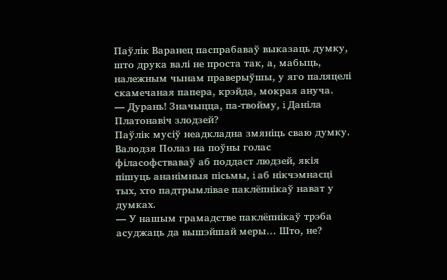Паўлік Варанец паспрабаваў выказаць думку, што друка валі не проста так, а, мабыць, належным чынам праверыўшы, у яго паляцелі скамечаная папера, крэйда, мокрая ануча.
— Дурань! Значыцца, па-твойму, i Даніла Платонавіч злодзей?
Паўлік мусіў неадкладна змяніць сваю думку.
Валодзя Полаз на поўны голас філасофстваваў аб поддаст людзей, якія пішуць ананімныя пісьмы, i аб нікчэмнасці тых, хто падтрымлівае паклёпнікаў нават у думках.
— У нашым грамадстве паклёпнікаў трэба асуджаць да вышэйшай меры… Што, не?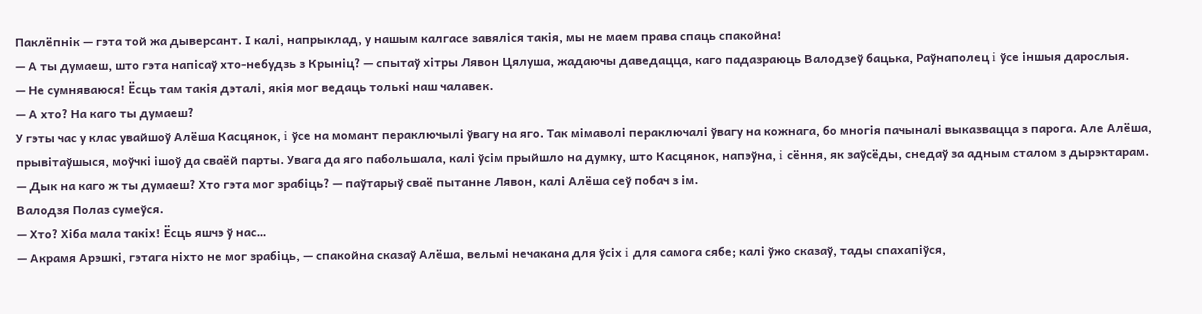Паклёпнік — гэта той жа дыверсант. І калі, напрыклад, у нашым калгасе завяліся такія, мы не маем права спаць спакойна!
— А ты думаеш, што гэта напісаў хто-небудзь з Крыніц? — спытаў хітры Лявон Цялуша, жадаючы даведацца, каго падазраюць Валодзеў бацька, Раўнаполец i ўсе іншыя дарослыя.
— Не сумняваюся! Ёсць там такія дэталі, якія мог ведаць толькі наш чалавек.
— А хто? На каго ты думаеш?
У гэты час у клас увайшоў Алёша Касцянок, i ўсе на момант пераключылі ўвагу на яго. Так мімаволі пераключалі ўвагу на кожнага, бо многія пачыналі выказвацца з парога. Але Алёша, прывітаўшыся, моўчкі ішоў да сваёй парты. Увага да яго пабольшала, калі ўсім прыйшло на думку, што Касцянок, напэўна, i сёння, як заўсёды, снедаў за адным сталом з дырэктарам.
— Дык на каго ж ты думаеш? Хто гэта мог зрабіць? — паўтарыў сваё пытанне Лявон, калі Алёша сеў побач з ім.
Валодзя Полаз сумеўся.
— Хто? Хіба мала такіх! Ёсць яшчэ ў нас…
— Акрамя Арэшкі, гэтага ніхто не мог зрабіць, — спакойна сказаў Алёша, вельмі нечакана для ўсіх i для самога сябе; калі ўжо сказаў, тады спахапіўся,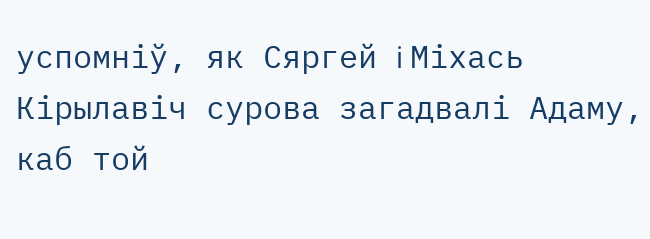успомніў, як Сяргей i Міхась Кірылавіч сурова загадвалі Адаму, каб той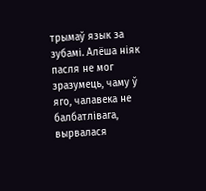трымаў язык за зубамі. Алёша ніяк пасля не мог зразумець, чаму ў яго, чалавека не балбатлівага, вырвалася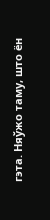гэта. Няўжо таму, што ён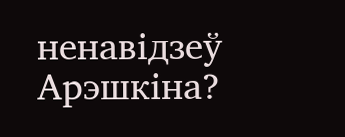ненавідзеў Арэшкіна?